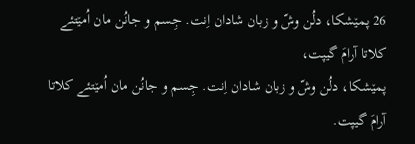26 پمێشکا، دلُن وشّ و زبان شادان اِنت. جِسم و جانُن مان اُمێتئے کلاتا آرامَ گیپت،
پمێشکا، دلُن وشّ و زبان شادان اِنت. جِسم و جانُن مان اُمێتئے کلاتا آرامَ گیپت.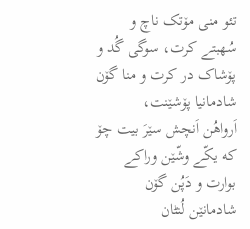تئو منی مۆتک ناچ و سُهبتے کرت، سوگی گُد و پۆشاک در کرت و منا گۆن شادمانیا پۆشێنت،
اَرواهُن اَنچش سێرَ بیت چۆ که یکّے وشّێن وراکے بوارت و دَپُن گۆن شادمانێن لُنٹان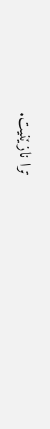ترا نازێنیت.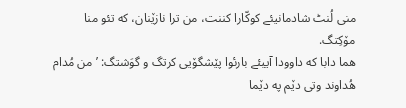منی لُنٹ شادمانیئے کوکّارا کننت، من ترا نازێنان، که تئو منا مۆکِتگ.
هما دابا که داوودا آییئے بارئوا پێشگۆیی کرتگ و گوَشتگ: ’من مُدام هُداوند وتی دێم په دێما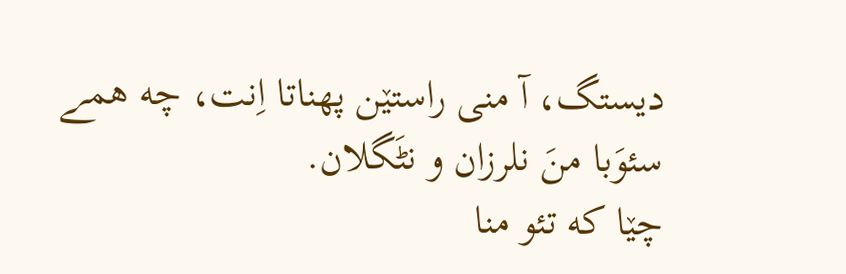دیستگ، آ منی راستێن پهناتا اِنت، چه همے سئوَبا منَ نلرزان و نٹَگلان.
چێا که تئو منا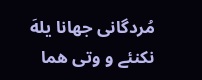مُردگانی جهانا یلهَ نکنئے و وتی هما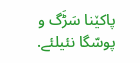پاکێنا سَڑَگ و پوسّگا نئیلئے.